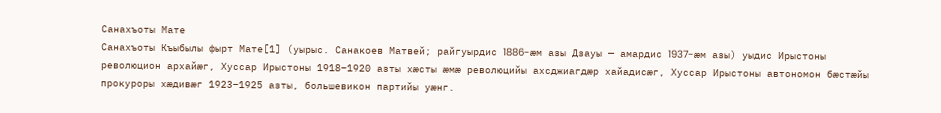Санахъоты Мате
Санахъоты Къыбылы фырт Мате[1] (уырыс. Санакоев Матвей; райгуырдис 1886-æм азы Дзауы — амардис 1937-æм азы) уыдис Ирыстоны революцион архайæг, Хуссар Ирыстоны 1918–1920 азты хæсты æмæ революцийы ахсджиагдæр хайадисæг, Хуссар Ирыстоны автономон бæстæйы прокуроры хæдивæг 1923–1925 азты, большевикон партийы уæнг.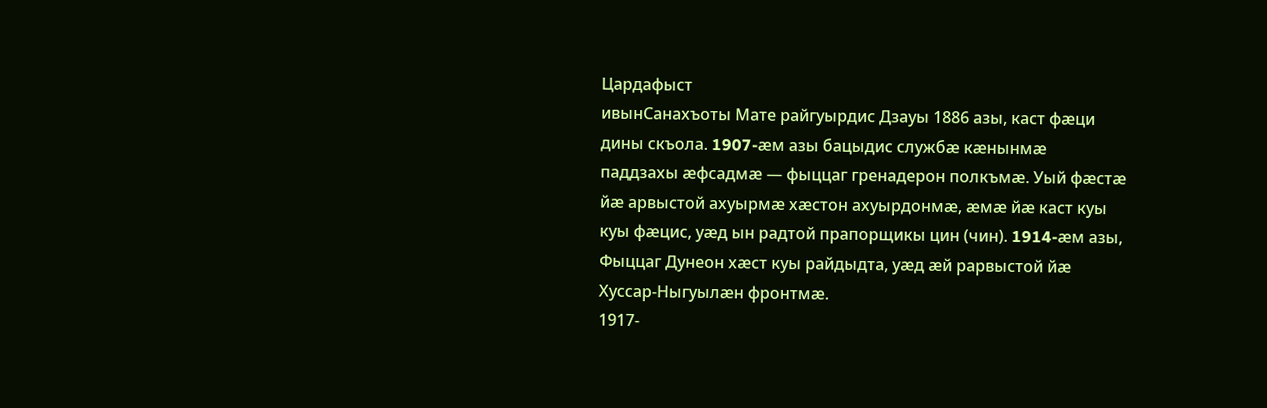Цардафыст
ивынСанахъоты Мате райгуырдис Дзауы 1886 азы, каст фæци дины скъола. 1907-æм азы бацыдис службæ кæнынмæ паддзахы æфсадмæ — фыццаг гренадерон полкъмæ. Уый фæстæ йæ арвыстой ахуырмæ хæстон ахуырдонмæ, æмæ йæ каст куы куы фæцис, уæд ын радтой прапорщикы цин (чин). 1914-æм азы, Фыццаг Дунеон хæст куы райдыдта, уæд æй рарвыстой йæ Хуссар-Ныгуылæн фронтмæ.
1917-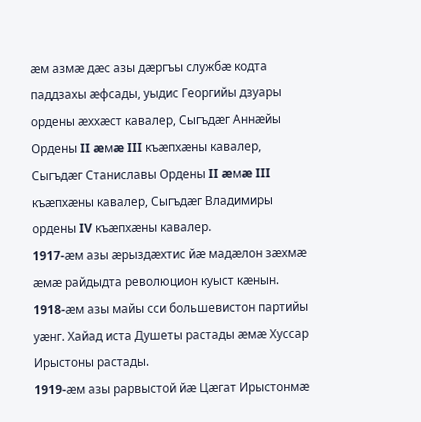æм азмæ дæс азы дæргъы службæ кодта паддзахы æфсады, уыдис Георгийы дзуары ордены æххæст кавалер, Сыгъдæг Аннæйы Ордены II æмæ III къæпхæны кавалер, Сыгъдæг Станиславы Ордены II æмæ III къæпхæны кавалер, Сыгъдæг Владимиры ордены IV къæпхæны кавалер.
1917-æм азы æрыздæхтис йæ мадæлон зæхмæ æмæ райдыдта революцион куыст кæнын. 1918-æм азы майы сси большевистон партийы уæнг. Хайад иста Душеты растады æмæ Хуссар Ирыстоны растады.
1919-æм азы рарвыстой йæ Цæгат Ирыстонмæ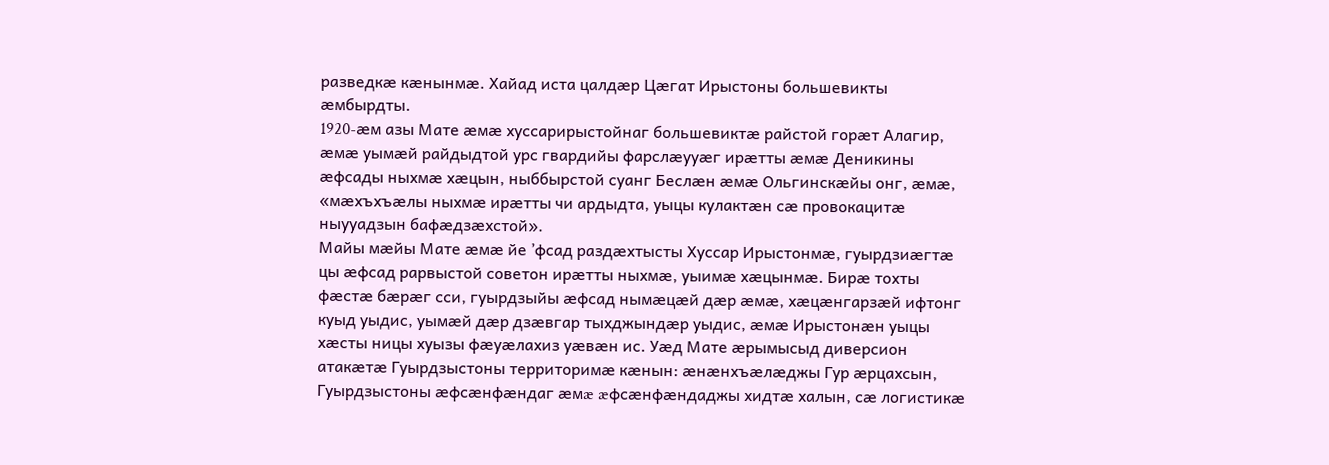разведкæ кæнынмæ. Хайад иста цалдæр Цæгат Ирыстоны большевикты æмбырдты.
1920-æм азы Мате æмæ хуссарирыстойнаг большевиктæ райстой горæт Алагир, æмæ уымæй райдыдтой урс гвардийы фарслæууæг ирæтты æмæ Деникины æфсады ныхмæ хæцын, ныббырстой суанг Беслæн æмæ Ольгинскæйы онг, æмæ, «мæхъхъæлы ныхмæ ирæтты чи ардыдта, уыцы кулактæн сæ провокацитæ ныууадзын бафæдзæхстой».
Майы мæйы Мате æмæ йе ’фсад раздæхтысты Хуссар Ирыстонмæ, гуырдзиæгтæ цы æфсад рарвыстой советон ирæтты ныхмæ, уыимæ хæцынмæ. Бирæ тохты фæстæ бæрæг сси, гуырдзыйы æфсад нымæцæй дæр æмæ, хæцæнгарзæй ифтонг куыд уыдис, уымæй дæр дзæвгар тыхджындæр уыдис, æмæ Ирыстонæн уыцы хæсты ницы хуызы фæуæлахиз уæвæн ис. Уæд Мате æрымысыд диверсион атакæтæ Гуырдзыстоны территоримæ кæнын: æнæнхъæлæджы Гур æрцахсын, Гуырдзыстоны æфсæнфæндаг æмæ æфсæнфæндаджы хидтæ халын, сæ логистикæ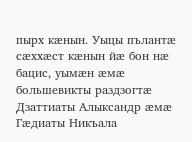пырх кæнын. Уыцы пълантæ сæххæст кæнын йæ бон нæ бацис, уымæн æмæ большевикты раздзогтæ Дзаттиаты Алыксандр æмæ Гæдиаты Никъала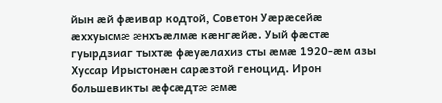йын æй фæивар кодтой, Советон Уæрæсейæ æххуысмæ æнхъæлмæ кæнгæйæ. Уый фæстæ гуырдзиаг тыхтæ фæуæлахиз сты æмæ 1920-æм азы Хуссар Ирыстонæн сарæзтой геноцид. Ирон большевикты æфсæдтæ æмæ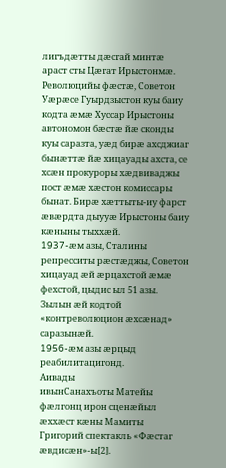лигъдæтты дæсгай минтæ араст сты Цæгат Ирыстонмæ.
Революцийы фæстæ, Советон Уæрæсе Гуырдзыстон куы баиу кодта æмæ Хуссар Ирыстоны автономон бæстæ йæ сконды куы саразта, уæд бирæ ахсджиаг бынæттæ йæ хицауады ахста, се хсæн прокуроры хæдвиваджы пост æмæ хæстон комиссары бынат. Бирæ хæттыты-иу фарст æвæрдта дыууæ Ирыстоны баиу кæныны тыххæй.
1937-æм азы, Сталины репресситы рæстæджы, Советон хицауад æй æрцахстой æмæ фехстой, цыдис ыл 51 азы. Зылын æй кодтой «контреволюцион æхсæнад» саразынæй.
1956-æм азы æрцыд реабилитацигонд.
Аивады
ивынСанахъоты Матейы фæлгонц ирон сценæйыл æххæст кæны Мамиты Григорий спектакль «Фæстаг æвдисæн»-ы[2].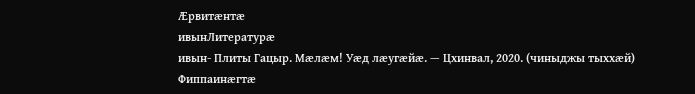Æрвитæнтæ
ивынЛитературæ
ивын- Плиты Гацыр. Мæлæм! Уæд лæугæйæ. — Цхинвал, 2020. (чиныджы тыххæй)
Фиппаинæгтæ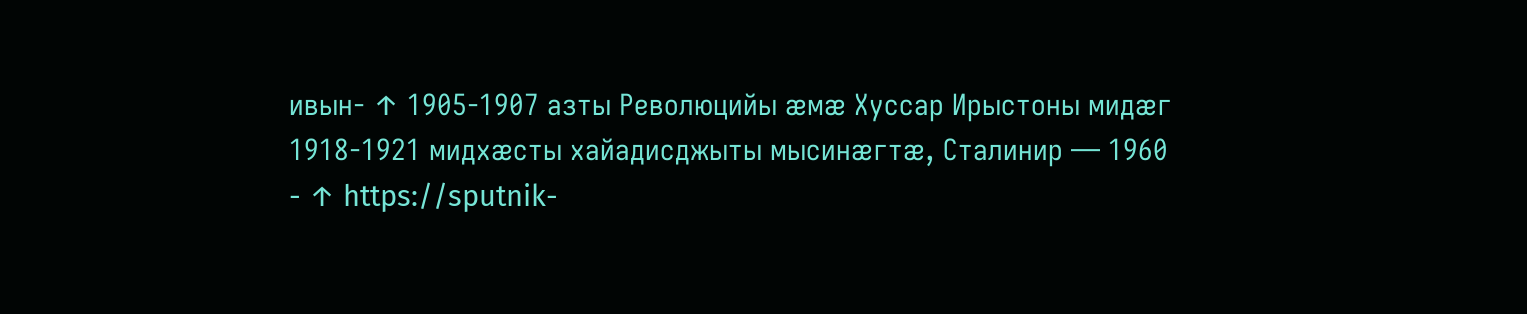ивын- ↑ 1905-1907 азты Революцийы æмæ Хуссар Ирыстоны мидæг 1918-1921 мидхæсты хайадисджыты мысинæгтæ, Сталинир — 1960
- ↑ https://sputnik-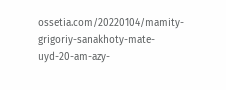ossetia.com/20220104/mamity-grigoriy-sanakhoty-mate-uyd-20-am-azy-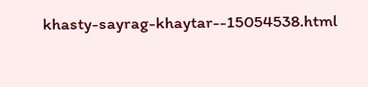khasty-sayrag-khaytar--15054538.html